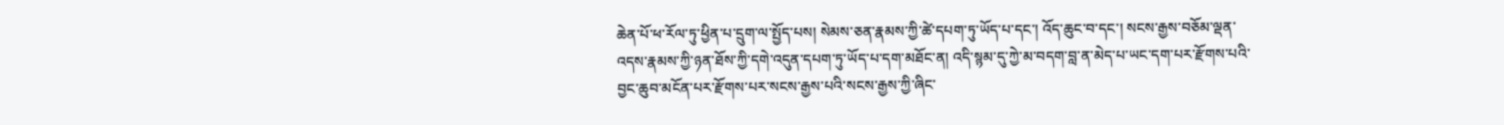ཆེན་པོ་ཕ་རོལ་ཏུ་ཕྱིན་པ་དྲུག་ལ་སྤྱོད་པས། སེམས་ཅན་རྣམས་ཀྱི་ཚེ་དཔག་ཏུ་ཡོད་པ་དང་། འོད་ཆུང་བ་དང་། སངས་རྒྱས་བཅོམ་ལྡན་འདས་རྣམས་ཀྱི་ཉན་ཐོས་ཀྱི་དགེ་འདུན་དཔག་ཏུ་ཡོད་པ་དག་མཐོང་ན། འདི་སྙམ་དུ་ཀྱེ་མ་བདག་བླ་ན་མེད་པ་ཡང་དག་པར་རྫོགས་པའི་བྱང་ཆུབ་མངོན་པར་རྫོགས་པར་སངས་རྒྱས་པའི་སངས་རྒྱས་ཀྱི་ཞིང་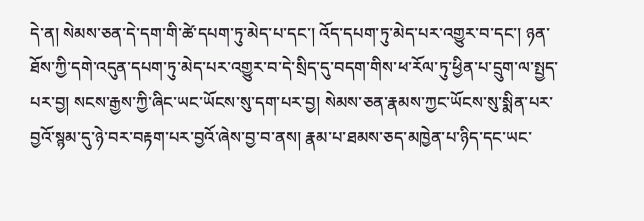དེ་ན། སེམས་ཅན་དེ་དག་གི་ཚེ་དཔག་ཏུ་མེད་པ་དང་། འོད་དཔག་ཏུ་མེད་པར་འགྱུར་བ་དང་། ཉན་ཐོས་ཀྱི་དགེ་འདུན་དཔག་ཏུ་མེད་པར་འགྱུར་བ་དེ་སྲིད་དུ་བདག་གིས་ཕ་རོལ་ཏུ་ཕྱིན་པ་དྲུག་ལ་སྤྱད་པར་བྱ། སངས་རྒྱས་ཀྱི་ཞིང་ཡང་ཡོངས་སུ་དག་པར་བྱ། སེམས་ཅན་རྣམས་ཀྱང་ཡོངས་སུ་སྨིན་པར་བྱའོ་སྙམ་དུ་ཉེ་བར་བརྟག་པར་བྱའོ་ཞེས་བྱ་བ་ནས། རྣམ་པ་ཐམས་ཅད་མཁྱེན་པ་ཉིད་དང་ཡང་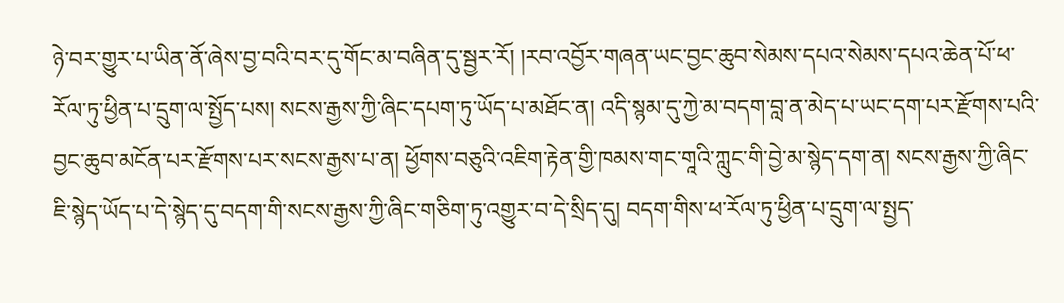ཉེ་བར་གྱུར་པ་ཡིན་ནོ་ཞེས་བྱ་བའི་བར་དུ་གོང་མ་བཞིན་དུ་སྦྱར་རོ། །རབ་འབྱོར་གཞན་ཡང་བྱང་ཆུབ་སེམས་དཔའ་སེམས་དཔའ་ཆེན་པོ་ཕ་རོལ་ཏུ་ཕྱིན་པ་དྲུག་ལ་སྤྱོད་པས། སངས་རྒྱས་ཀྱི་ཞིང་དཔག་ཏུ་ཡོད་པ་མཐོང་ན། འདི་སྙམ་དུ་ཀྱེ་མ་བདག་བླ་ན་མེད་པ་ཡང་དག་པར་རྫོགས་པའི་བྱང་ཆུབ་མངོན་པར་རྫོགས་པར་སངས་རྒྱས་པ་ན། ཕྱོགས་བཅུའི་འཇིག་རྟེན་གྱི་ཁམས་གང་གཱའི་ཀླུང་གི་བྱེ་མ་སྙེད་དག་ན། སངས་རྒྱས་ཀྱི་ཞིང་ཇི་སྙེད་ཡོད་པ་དེ་སྙེད་དུ་བདག་གི་སངས་རྒྱས་ཀྱི་ཞིང་གཅིག་ཏུ་འགྱུར་བ་དེ་སྲིད་དུ། བདག་གིས་ཕ་རོལ་ཏུ་ཕྱིན་པ་དྲུག་ལ་སྤྱད་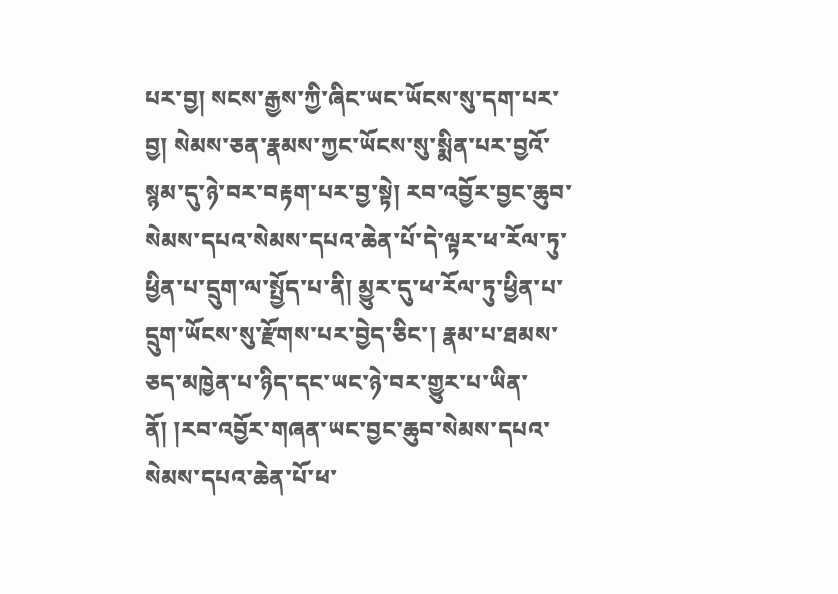པར་བྱ། སངས་རྒྱས་ཀྱི་ཞིང་ཡང་ཡོངས་སུ་དག་པར་བྱ། སེམས་ཅན་རྣམས་ཀྱང་ཡོངས་སུ་སྨིན་པར་བྱའོ་སྙམ་དུ་ཉེ་བར་བརྟག་པར་བྱ་སྟེ། རབ་འབྱོར་བྱང་ཆུབ་སེམས་དཔའ་སེམས་དཔའ་ཆེན་པོ་དེ་ལྟར་ཕ་རོལ་ཏུ་ཕྱིན་པ་དྲུག་ལ་སྤྱོད་པ་ནི། མྱུར་དུ་ཕ་རོལ་ཏུ་ཕྱིན་པ་དྲུག་ཡོངས་སུ་རྫོགས་པར་བྱེད་ཅིང་། རྣམ་པ་ཐམས་ཅད་མཁྱེན་པ་ཉིད་དང་ཡང་ཉེ་བར་གྱུར་པ་ཡིན་ནོ། །རབ་འབྱོར་གཞན་ཡང་བྱང་ཆུབ་སེམས་དཔའ་སེམས་དཔའ་ཆེན་པོ་ཕ་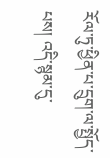རོལ་ཏུ་ཕྱིན་པ་དྲུག་ལ་སྤྱོད་པས། འདི་སྙམ་དུ་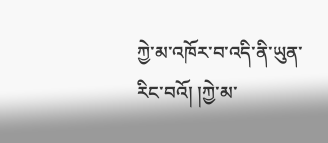ཀྱེ་མ་འཁོར་བ་འདི་ནི་ཡུན་རིང་བའོ། །ཀྱེ་མ་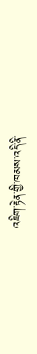འཇིག་རྟེན་གྱི་ཁམས་འདི་ནི་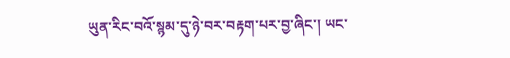ཡུན་རིང་བའོ་སྙམ་དུ་ཉེ་བར་བརྟག་པར་བྱ་ཞིང་། ཡང་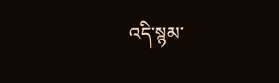འདི་སྙམ་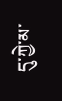དུ་ཀྱེ་མ་